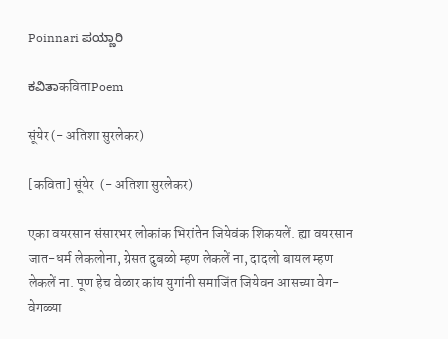Poinnari ಪಯ್ಣಾರಿ

ಕವಿತಾकविताPoem

सूंयेर (- अतिशा सुरलेकर)

[कविता] सूंयेर  (- अतिशा सुरलेकर)

एका वयरसान संसार‌भर लोकांक भिरांतेन जियेवंक शिकयलें. ह्या वयरसान जात-धर्म लेकलोना, ग्रेसत दुबळो म्हण लेकलें ना, दादलो बायल म्हण लेकलें ना. पूण हेच वेळार कांय युगांनी समाजिंत जियेवन आसच्या वेग-वेगळ्या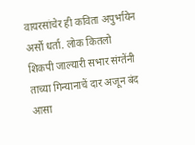वायरसांचेर ही कविता अपुर्भायेन अर्सो धर्ता. लोक कितलो शिकपी जाल्यारी सभार संग्तेंनी ताच्या गिन्यानाचें दार अजून बंद आसा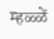म्हळ्ळें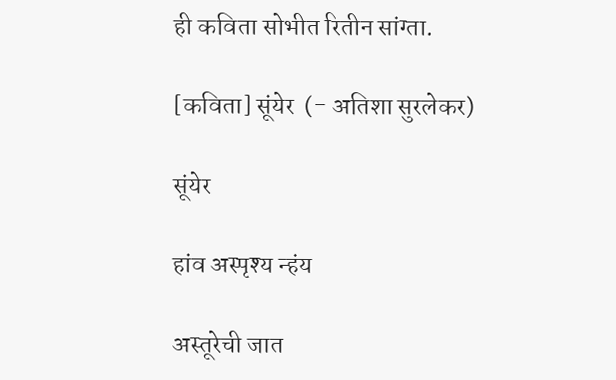ही कविता सोभीत रितीन सांग्ता.

[कविता] सूंयेर  (- अतिशा सुरलेकर)

सूंयेर

हांव अस्पृश्य न्हंय

अस्तूरेची जात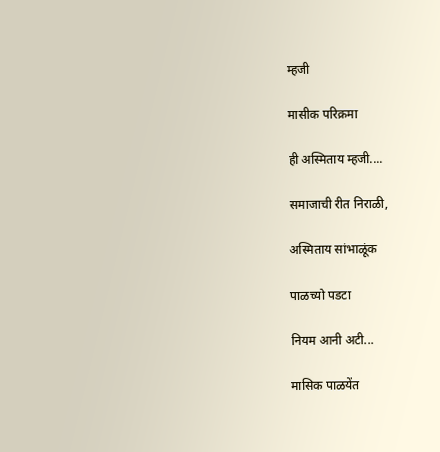म्हजी

मासीक परिक्रमा

ही अस्मिताय म्हजी....

समाजाची रीत निराळी,

अस्मिताय सांभाळूंक

पाळच्यो पडटा

नियम आनी अटी...

मासिक पाळयेंत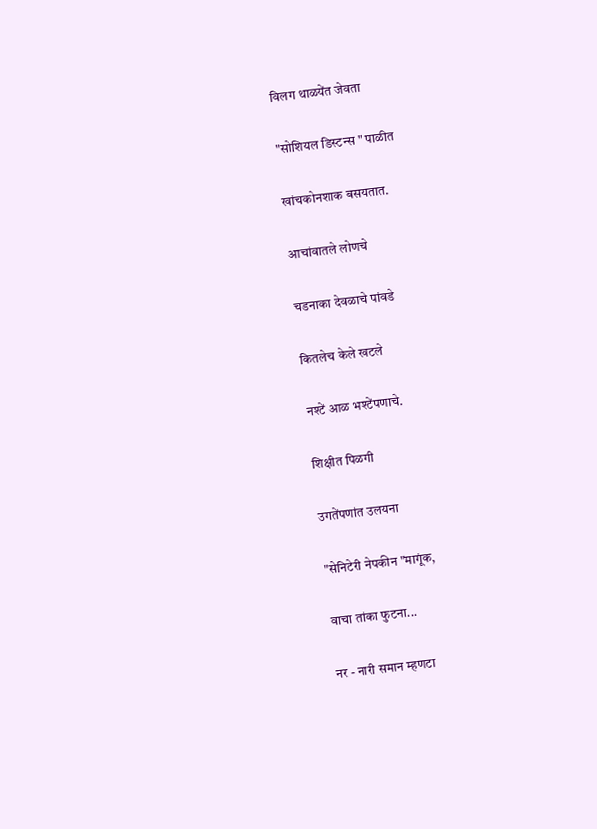विलग थाळयेंत जेवता

"सोशियल डिस्टन्स " पाळीत

खांचकोनशाक बसयतात.

आचांवातले लोणचे

चडनाका देवळाचे पांवडे

कितलेच केले खटले

नश्टें आळ भश्टेंपणाचे.

शिक्षीत पिळगी

उगतेंपणांत उलयना

"सेनिटेरी नेपकीन "मागूंक,

वाचा तांका फुटना...

नर - नारी समान म्हणटा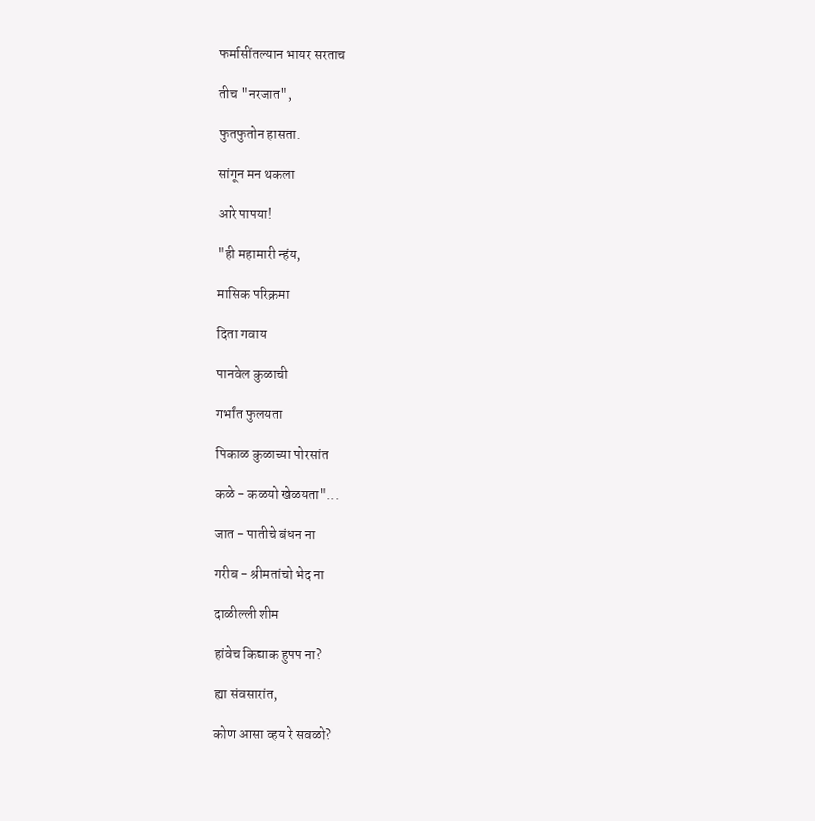फर्मासींतल्यान भायर सरताच

तीच "नरजात",

फुतफुतोन हासता.

सांगून मन थकला

आरे पापया!

"ही महामारी न्हंय,

मासिक परिक्रमा

दिता गवाय

पानवेल कुळाची

गर्भांत फुलयता

पिकाळ कुळाच्या पोरसांत

कळे - कळयो खेळयता"...

जात - पातीचे बंधन ना

गरीब - श्रीमतांचो भेद ना

दाळील्ली शीम

हांवेच किद्याक हुपप ना?

ह्या संवसारांत,

कोण आसा व्हय रे सवळो?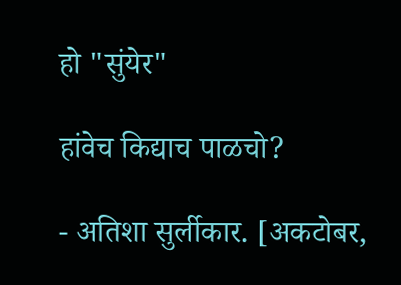हो "सुंयेर"

हांवेच किद्याच पाळचो?

- अतिशा सुर्लीकार. [अकटोबर,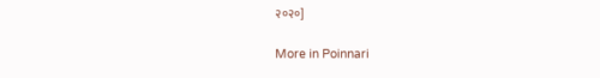२०२०]

More in Poinnari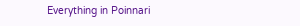Everything in Poinnari